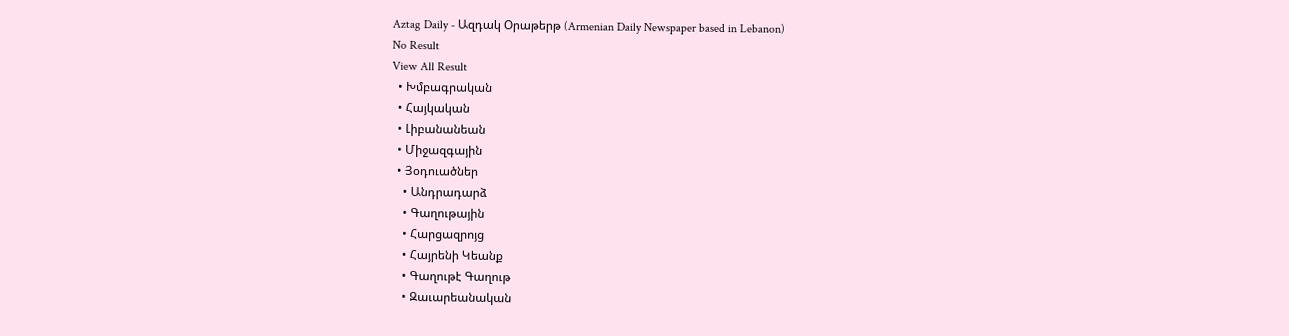Aztag Daily - Ազդակ Օրաթերթ (Armenian Daily Newspaper based in Lebanon)
No Result
View All Result
  • Խմբագրական
  • Հայկական
  • Լիբանանեան
  • Միջազգային
  • Յօդուածներ
    • Անդրադարձ
    • Գաղութային
    • Հարցազրոյց
    • Հայրենի Կեանք
    • Գաղութէ Գաղութ
    • Զաւարեանական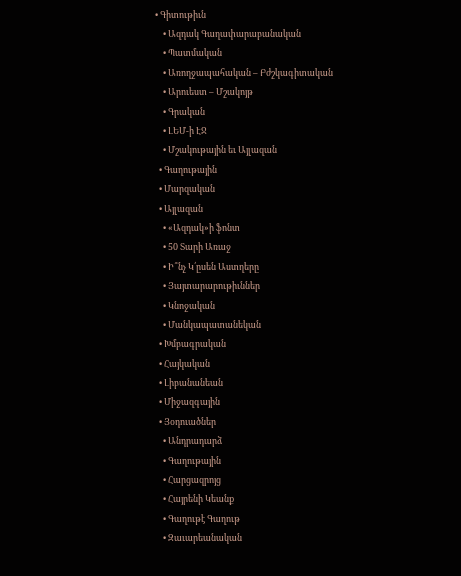• Գիտութիւն
    • Ազդակ Գաղափարաբանական
    • Պատմական
    • Առողջապահական – Բժշկագիտական
    • Արուեստ – Մշակոյթ
    • Գրական
    • ԼԵՄ-ի ԷՋ
    • Մշակութային եւ Այլազան
  • Գաղութային
  • Մարզական
  • Այլազան
    • «Ազդակ»ի ֆոնտ
    • 50 Տարի Առաջ
    • Ի՞նչ Կ՛ըսեն Աստղերը
    • Յայտարարութիւններ
    • Կնոջական
    • Մանկապատանեկան
  • Խմբագրական
  • Հայկական
  • Լիբանանեան
  • Միջազգային
  • Յօդուածներ
    • Անդրադարձ
    • Գաղութային
    • Հարցազրոյց
    • Հայրենի Կեանք
    • Գաղութէ Գաղութ
    • Զաւարեանական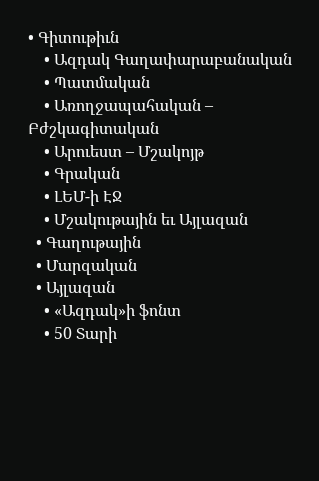• Գիտութիւն
    • Ազդակ Գաղափարաբանական
    • Պատմական
    • Առողջապահական – Բժշկագիտական
    • Արուեստ – Մշակոյթ
    • Գրական
    • ԼԵՄ-ի ԷՋ
    • Մշակութային եւ Այլազան
  • Գաղութային
  • Մարզական
  • Այլազան
    • «Ազդակ»ի ֆոնտ
    • 50 Տարի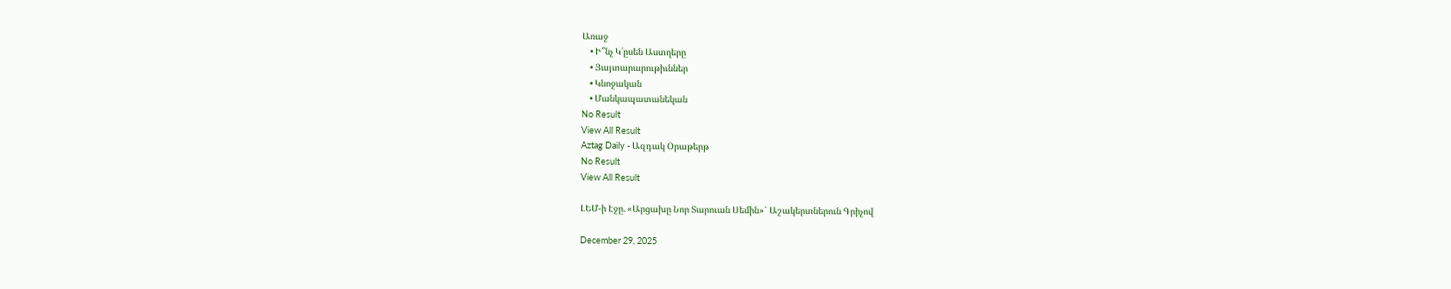Առաջ
    • Ի՞նչ Կ՛ըսեն Աստղերը
    • Յայտարարութիւններ
    • Կնոջական
    • Մանկապատանեկան
No Result
View All Result
Aztag Daily - Ազդակ Օրաթերթ
No Result
View All Result

ԼԵՄ-ի Էջը. «Արցախը Նոր Տարուան Սեմին»` Աշակերտներուն Գրիչով

December 29, 2025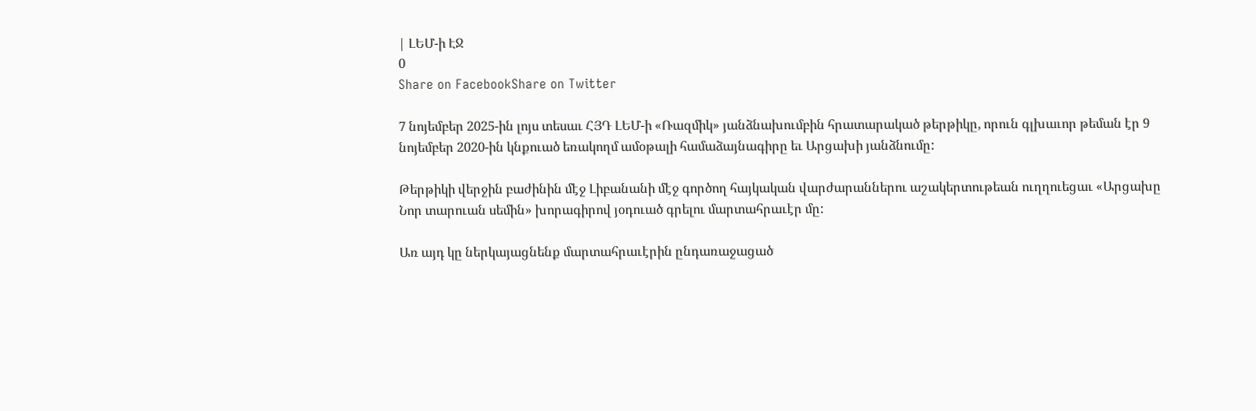| ԼԵՄ-ի ԷՋ
0
Share on FacebookShare on Twitter

7 նոյեմբեր 2025-ին լոյս տեսաւ ՀՅԴ ԼԵՄ-ի «Ռազմիկ» յանձնախումբին հրատարակած թերթիկը, որուն գլխաւոր թեման էր 9 նոյեմբեր 2020-ին կնքուած եռակողմ ամօթալի համաձայնագիրը եւ Արցախի յանձնումը:

Թերթիկի վերջին բաժինին մէջ Լիբանանի մէջ գործող հայկական վարժարաններու աշակերտութեան ուղղուեցաւ «Արցախը Նոր տարուան սեմին» խորագիրով յօդուած գրելու մարտահրաւէր մը:

Առ այդ կը ներկայացնենք մարտահրաւէրին ընդառաջացած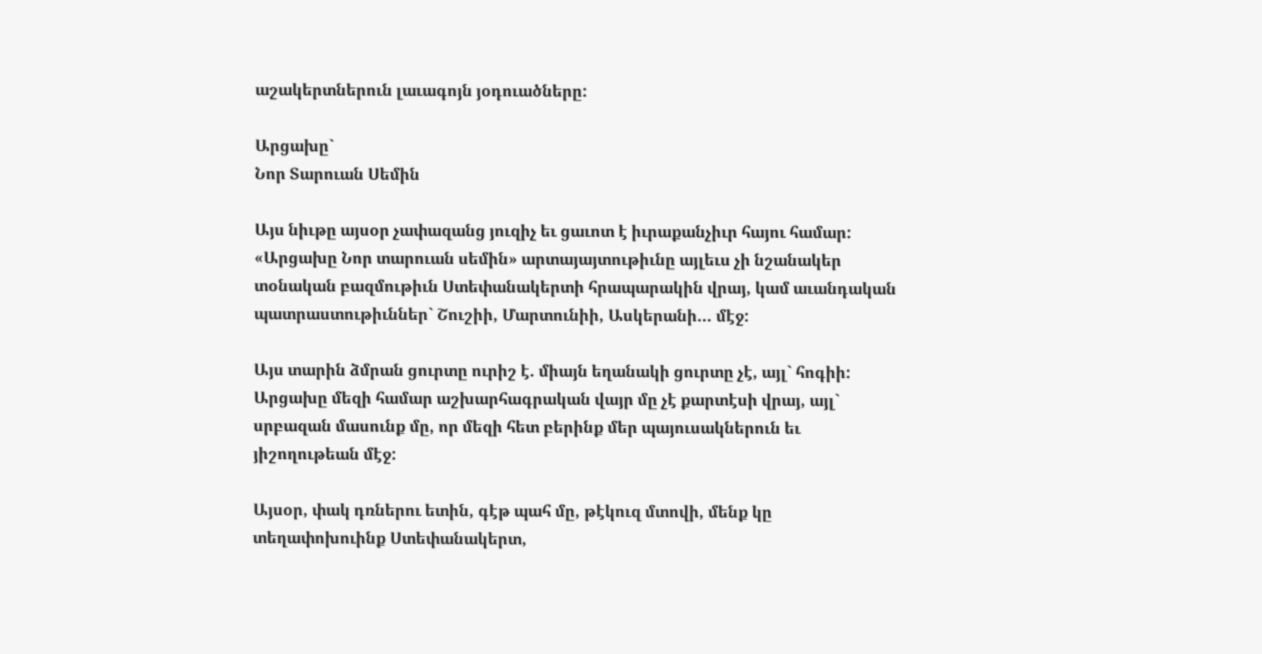աշակերտներուն լաւագոյն յօդուածները:

Արցախը`
Նոր Տարուան Սեմին

Այս նիւթը այսօր չափազանց յուզիչ եւ ցաւոտ է իւրաքանչիւր հայու համար: «Արցախը Նոր տարուան սեմին» արտայայտութիւնը այլեւս չի նշանակեր տօնական բազմութիւն Ստեփանակերտի հրապարակին վրայ, կամ աւանդական պատրաստութիւններ` Շուշիի, Մարտունիի, Ասկերանի… մէջ:

Այս տարին ձմրան ցուրտը ուրիշ է. միայն եղանակի ցուրտը չէ, այլ` հոգիի: Արցախը մեզի համար աշխարհագրական վայր մը չէ քարտէսի վրայ, այլ` սրբազան մասունք մը, որ մեզի հետ բերինք մեր պայուսակներուն եւ յիշողութեան մէջ:

Այսօր, փակ դռներու ետին, գէթ պահ մը, թէկուզ մտովի, մենք կը տեղափոխուինք Ստեփանակերտ,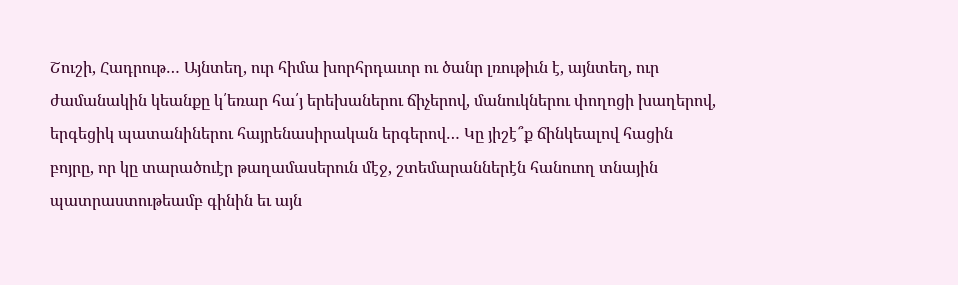Շուշի, Հադրութ… Այնտեղ, ուր հիմա խորհրդաւոր ու ծանր լռութիւն է, այնտեղ, ուր ժամանակին կեանքը կ՛եռար հա՛յ երեխաներու ճիչերով, մանուկներու փողոցի խաղերով, երգեցիկ պատանիներու հայրենասիրական երգերով… Կը յիշէ՞ք ճինկեալով հացին բոյրը, որ կը տարածուէր թաղամասերուն մէջ, շտեմարաններէն հանուող տնային պատրաստութեամբ գինին եւ այն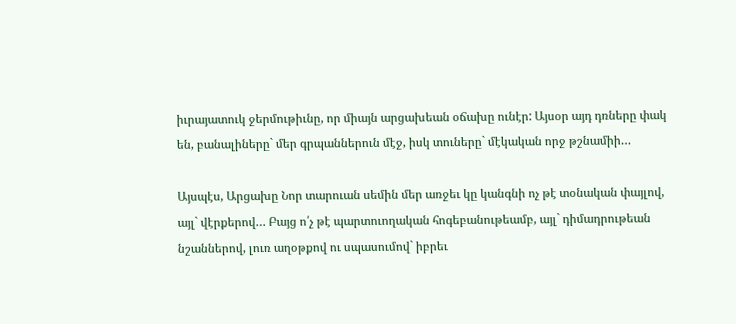իւրայատուկ ջերմութիւնը, որ միայն արցախեան օճախը ունէր: Այսօր այդ դռները փակ են, բանալիները` մեր գրպաններուն մէջ, իսկ տուները` մէկական որջ թշնամիի…

Այսպէս, Արցախը Նոր տարուան սեմին մեր առջեւ կը կանգնի ոչ թէ տօնական փայլով, այլ` վէրքերով… Բայց ո՛չ թէ պարտուողական հոգեբանութեամբ, այլ` դիմադրութեան նշաններով, լուռ աղօթքով ու սպասումով` իբրեւ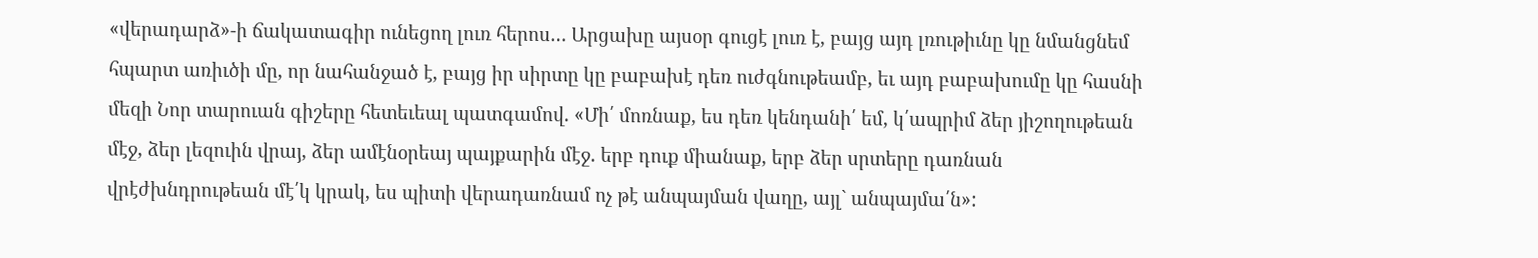«վերադարձ»-ի ճակատագիր ունեցող լուռ հերոս… Արցախը այսօր գուցէ լուռ է, բայց այդ լռութիւնը կը նմանցնեմ հպարտ առիւծի մը, որ նահանջած է, բայց իր սիրտը կը բաբախէ դեռ ուժգնութեամբ, եւ այդ բաբախումը կը հասնի մեզի Նոր տարուան գիշերը հետեւեալ պատգամով. «Մի՛ մոռնաք, ես դեռ կենդանի՛ եմ, կ՛ապրիմ ձեր յիշողութեան մէջ, ձեր լեզուին վրայ, ձեր ամէնօրեայ պայքարին մէջ. երբ դուք միանաք, երբ ձեր սրտերը դառնան վրէժխնդրութեան մէ՛կ կրակ, ես պիտի վերադառնամ ոչ թէ անպայման վաղը, այլ` անպայմա՛ն»: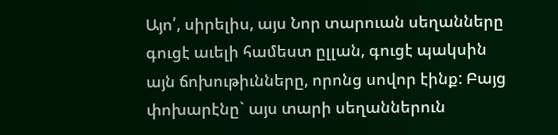Այո՛, սիրելիս, այս Նոր տարուան սեղանները գուցէ աւելի համեստ ըլլան, գուցէ պակսին այն ճոխութիւնները, որոնց սովոր էինք: Բայց փոխարէնը` այս տարի սեղաններուն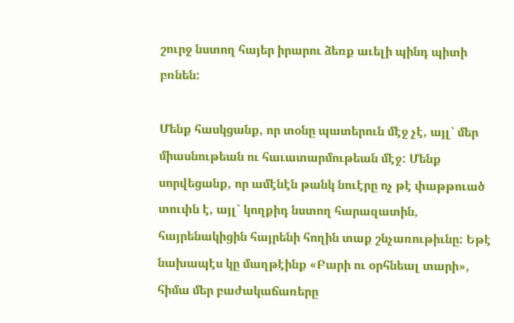շուրջ նստող հայեր իրարու ձեռք աւելի պինդ պիտի բռնեն:

Մենք հասկցանք, որ տօնը պատերուն մէջ չէ, այլ` մեր միասնութեան ու հաւատարմութեան մէջ: Մենք սորվեցանք, որ ամէնէն թանկ նուէրը ոչ թէ փաթթուած տուփն է, այլ` կողքիդ նստող հարազատին, հայրենակիցին հայրենի հողին տաք շնչառութիւնը: Եթէ նախապէս կը մաղթէինք «Բարի ու օրհնեալ տարի», հիմա մեր բաժակաճառերը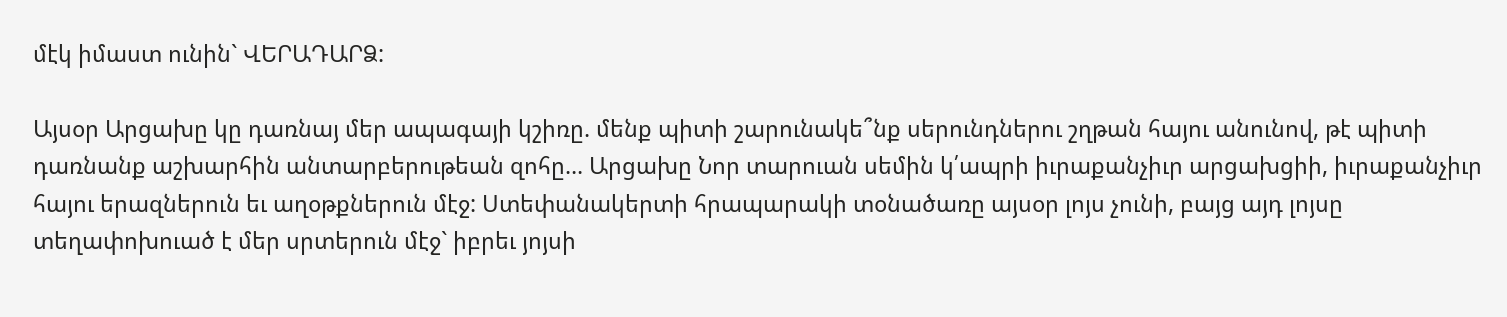մէկ իմաստ ունին` ՎԵՐԱԴԱՐՁ:

Այսօր Արցախը կը դառնայ մեր ապագայի կշիռը. մենք պիտի շարունակե՞նք սերունդներու շղթան հայու անունով, թէ պիտի դառնանք աշխարհին անտարբերութեան զոհը… Արցախը Նոր տարուան սեմին կ՛ապրի իւրաքանչիւր արցախցիի, իւրաքանչիւր հայու երազներուն եւ աղօթքներուն մէջ: Ստեփանակերտի հրապարակի տօնածառը այսօր լոյս չունի, բայց այդ լոյսը տեղափոխուած է մեր սրտերուն մէջ` իբրեւ յոյսի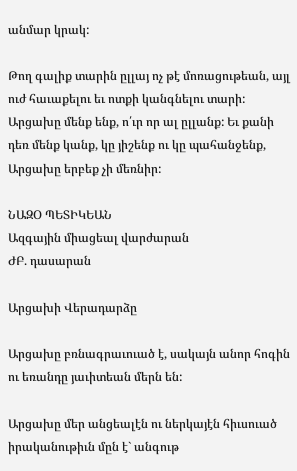անմար կրակ:

Թող գալիք տարին ըլլայ ոչ թէ մոռացութեան, այլ ուժ հաւաքելու եւ ոտքի կանգնելու տարի: Արցախը մենք ենք, ո՛ւր որ ալ ըլլանք: Եւ քանի դեռ մենք կանք, կը յիշենք ու կը պահանջենք,  Արցախը երբեք չի մեռնիր:

ՆԱԶՕ ՊԵՏԻԿԵԱՆ
Ազգային միացեալ վարժարան
ԺԲ. դասարան

Արցախի Վերադարձը

Արցախը բռնագրաւուած է, սակայն անոր հոգին ու եռանդը յաւիտեան մերն են:

Արցախը մեր անցեալէն ու ներկայէն հիւսուած իրականութիւն մըն է` անգութ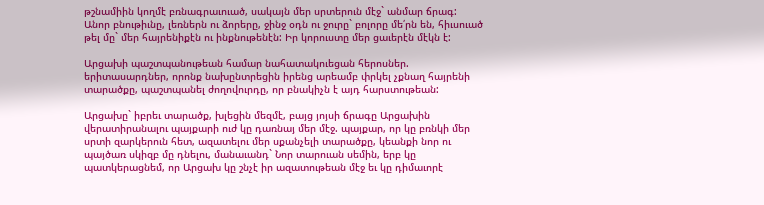թշնամիին կողմէ բռնագրաւուած, սակայն մեր սրտերուն մէջ` անմար ճրագ: Անոր բնութիւնը, լեռներն ու ձորերը, ջինջ օդն ու ջուրը` բոլորը մե՛րն են, հիւսուած թել մը` մեր հայրենիքէն ու ինքնութենէն: Իր կորուստը մեր ցաւերէն մէկն է:

Արցախի պաշտպանութեան համար նահատակուեցան հերոսներ. երիտասարդներ, որոնք նախընտրեցին իրենց արեամբ փրկել չքնաղ հայրենի տարածքը, պաշտպանել ժողովուրդը, որ բնակիչն է այդ հարստութեան:

Արցախը` իբրեւ տարածք, խլեցին մեզմէ, բայց յոյսի ճրագը Արցախին վերատիրանալու պայքարի ուժ կը դառնայ մեր մէջ. պայքար, որ կը բռնկի մեր սրտի զարկերուն հետ, ազատելու մեր սքանչելի տարածքը, կեանքի նոր ու պայծառ սկիզբ մը դնելու, մանաւանդ` Նոր տարուան սեմին, երբ կը պատկերացնեմ, որ Արցախ կը շնչէ իր ազատութեան մէջ եւ կը դիմաւորէ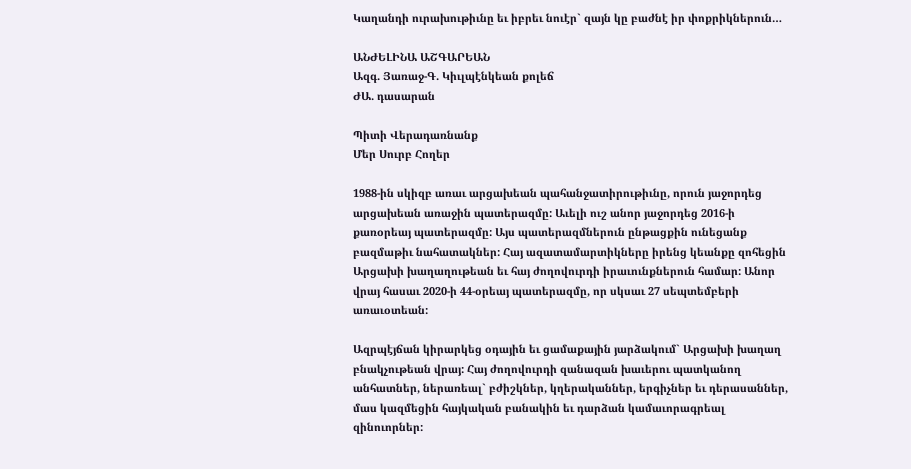Կաղանդի ուրախութիւնը եւ իբրեւ նուէր` զայն կը բաժնէ իր փոքրիկներուն…

ԱՆԺԵԼԻՆԱ ԱՇԳԱՐԵԱՆ
Ազգ. Յառաջ-Գ. Կիւլպէնկեան քոլեճ
ԺԱ. դասարան

Պիտի Վերադառնանք
Մեր Սուրբ Հողեր

1988-ին սկիզբ առաւ արցախեան պահանջատիրութիւնը, որուն յաջորդեց արցախեան առաջին պատերազմը: Աւելի ուշ անոր յաջորդեց 2016-ի քառօրեայ պատերազմը: Այս պատերազմներուն ընթացքին ունեցանք բազմաթիւ նահատակներ: Հայ ազատամարտիկները իրենց կեանքը զոհեցին Արցախի խաղաղութեան եւ հայ ժողովուրդի իրաւունքներուն համար: Անոր վրայ հասաւ 2020-ի 44-օրեայ պատերազմը, որ սկսաւ 27 սեպտեմբերի առաւօտեան:

Ազրպէյճան կիրարկեց օդային եւ ցամաքային յարձակում` Արցախի խաղաղ բնակչութեան վրայ: Հայ ժողովուրդի զանազան խաւերու պատկանող անհատներ, ներառեալ` բժիշկներ, կղերականներ, երգիչներ եւ դերասաններ, մաս կազմեցին հայկական բանակին եւ դարձան կամաւորագրեալ զինուորներ: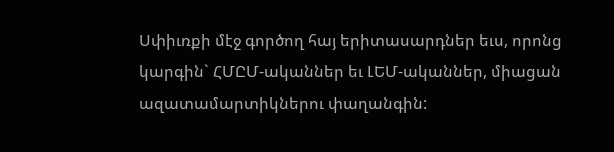Սփիւռքի մէջ գործող հայ երիտասարդներ եւս, որոնց կարգին` ՀՄԸՄ-ականներ եւ ԼԵՄ-ականներ, միացան ազատամարտիկներու փաղանգին: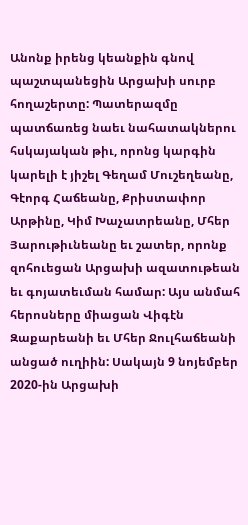Անոնք իրենց կեանքին գնով պաշտպանեցին Արցախի սուրբ հողաշերտը: Պատերազմը պատճառեց նաեւ նահատակներու հսկայական թիւ, որոնց կարգին կարելի է յիշել Գեղամ Մուշեղեանը, Գէորգ Հաճեանը, Քրիստափոր Արթինը, Կիմ Խաչատրեանը, Մհեր Յարութիւնեանը եւ շատեր, որոնք զոհուեցան Արցախի ազատութեան եւ գոյատեւման համար: Այս անմահ հերոսները միացան Վիգէն Զաքարեանի եւ Մհեր Ջուլհաճեանի անցած ուղիին: Սակայն 9 նոյեմբեր 2020-ին Արցախի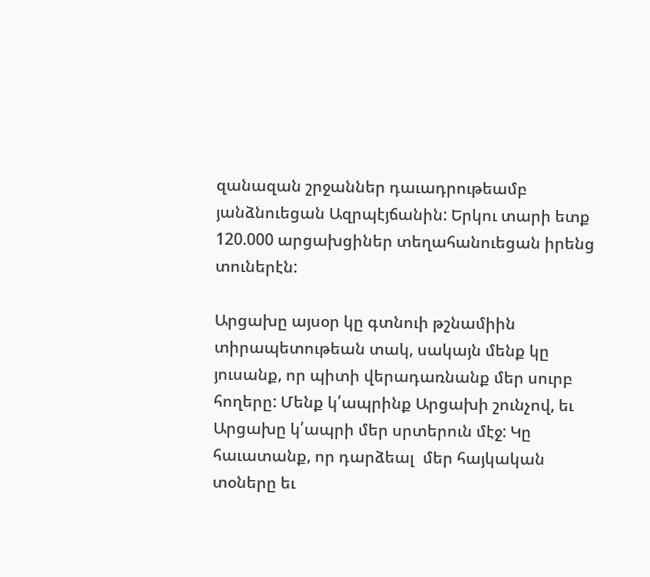զանազան շրջաններ դաւադրութեամբ յանձնուեցան Ազրպէյճանին: Երկու տարի ետք 120.000 արցախցիներ տեղահանուեցան իրենց տուներէն:

Արցախը այսօր կը գտնուի թշնամիին տիրապետութեան տակ, սակայն մենք կը յուսանք, որ պիտի վերադառնանք մեր սուրբ հողերը: Մենք կ՛ապրինք Արցախի շունչով, եւ Արցախը կ՛ապրի մեր սրտերուն մէջ: Կը հաւատանք, որ դարձեալ  մեր հայկական տօները եւ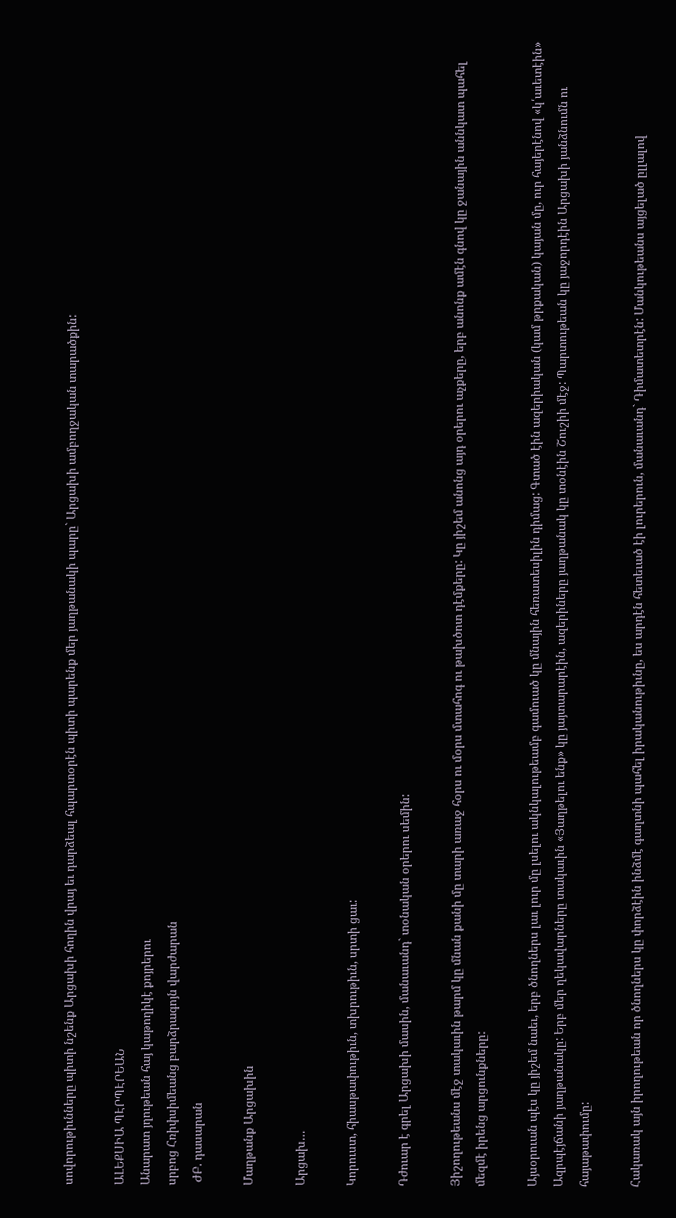սովորութիւնները պիտի նշենք Արցախի հողին վրայ եւ դարձեալ հպարտօրէն պիտի պարենք մեր յաղթանակի պարը` Արցախի ամբողջական տարածքին:

ԱԼԵՔՍԻԱ ՊԷՐՊԷՐԵԱՆ
Անարատ յղութեան հայ կաթողիկէ քոյրերու
սրբոց Հռիփսիմեանց բարձրագոյն վարժարան
 ԺԲ. դասարան

Մաղթանք Արցախին

Արցախ…

Կորուստ, հիասթափութիւն, տխրութիւն, սրտի ցաւ:

Դժուար է գրել Արցախի մասին, մանաւանդ` տօնական օրերու սեմին:

Յիշողութեանս մէջ տակաւին թարմ կը մնան քանի մը տարի առաջ հօրս ու մօրս մտահոգ ու թախծոտ դէմքերը: Կը յիշեմ անոնց այդ օրերու աչքերը, երբ անոնք ամէն գնով կը ջանային աննկատ պահել մեզմէ իրենց արցունքները:

Այսօրուան պէս կը յիշեմ նաեւ, երբ ծնողներս լաւ լուր մը լսելու ակնկալութեամբ գամուած կը մնային հեռատեսիլին դիմաց: Գտած էին ազերիական (կամ թրքական) կայան մը, ուր հայերէնով «կ՛աւետէին» Ազրպէյճանի յաղթանակը: Երբ մեր ղեկավարները տակաւին «Յաղթելու ենք» կը յայտարարէին, ազերիները յաղթանակ կը տօնէին Շուշիի մէջ: Պարտութեան կը յաջորդէին Արցախի յանձնումն ու հայաթափումը:

Հակառակ այն իրողութեան որ ծնողներս կը փորձէին ինձմէ գաղտնի պահել իրականութիւնը, ես արդէն հետեւած էի լուրերուն, մանաւանդ` Դիմատետրէն: Մանկութեանս այցելած ըլլալով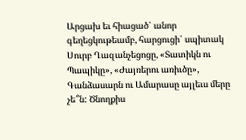Արցախ եւ հիացած` անոր գեղեցկութեամբ, հարցուցի` սպիտակ Սուրբ Ղազանչեցոցը, «Տատիկն ու Պապիկը», «Ժայռերու առիւծը»,  Գանձասարն ու Ամարասը այլեւս մերը չե՞ն: Ծնողքիս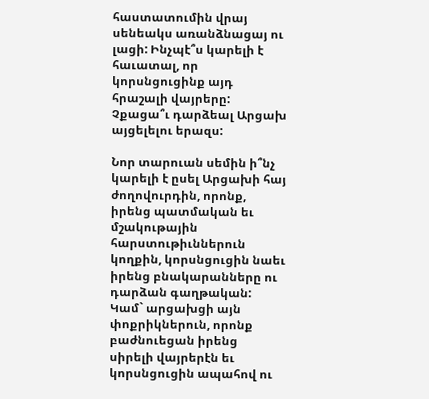հաստատումին վրայ սենեակս առանձնացայ ու լացի: Ինչպէ՞ս կարելի է հաւատալ, որ կորսնցուցինք այդ հրաշալի վայրերը: Չքացա՞ւ դարձեալ Արցախ այցելելու երազս:

Նոր տարուան սեմին ի՞նչ կարելի է ըսել Արցախի հայ ժողովուրդին, որոնք, իրենց պատմական եւ մշակութային հարստութիւններուն կողքին, կորսնցուցին նաեւ իրենց բնակարանները ու դարձան գաղթական: Կամ` արցախցի այն փոքրիկներուն, որոնք բաժնուեցան իրենց  սիրելի վայրերէն եւ կորսնցուցին ապահով ու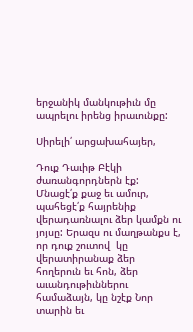երջանիկ մանկութիւն մը ապրելու իրենց իրաւունքը:

Սիրելի՛ արցախահայեր,

Դուք Դաւիթ Բէկի ժառանգորդներն էք: Մնացէ՛ք քաջ եւ ամուր, պահեցէ՛ք հայրենիք վերադառնալու ձեր կամքն ու յոյսը: Երազս ու մաղթանքս է, որ դուք շուտով  կը վերատիրանաք ձեր հողերուն եւ հոն, ձեր աւանդութիւններու համաձայն, կը նշէք Նոր տարին եւ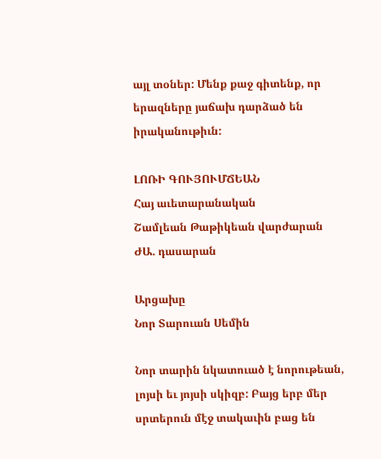այլ տօներ: Մենք քաջ գիտենք, որ երազները յաճախ դարձած են իրականութիւն:

ԼՈՌԻ ԳՈՒՅՈՒՄՃԵԱՆ
Հայ աւետարանական
Շամլեան Թաթիկեան վարժարան
ԺԱ. դասարան

Արցախը
Նոր Տարուան Սեմին

Նոր տարին նկատուած է նորութեան, լոյսի եւ յոյսի սկիզբ: Բայց երբ մեր սրտերուն մէջ տակաւին բաց են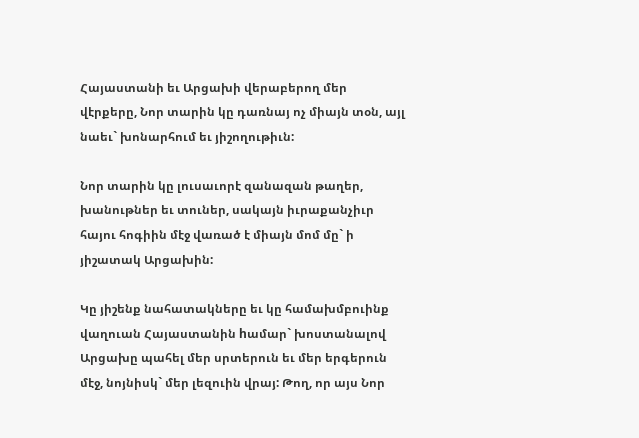Հայաստանի եւ Արցախի վերաբերող մեր վէրքերը, Նոր տարին կը դառնայ ոչ միայն տօն, այլ նաեւ` խոնարհում եւ յիշողութիւն:

Նոր տարին կը լուսաւորէ զանազան թաղեր, խանութներ եւ տուներ, սակայն իւրաքանչիւր հայու հոգիին մէջ վառած է միայն մոմ մը` ի յիշատակ Արցախին:

Կը յիշենք նահատակները եւ կը համախմբուինք վաղուան Հայաստանին hամար` խոստանալով Արցախը պահել մեր սրտերուն եւ մեր երգերուն մէջ, նոյնիսկ` մեր լեզուին վրայ: Թող, որ այս Նոր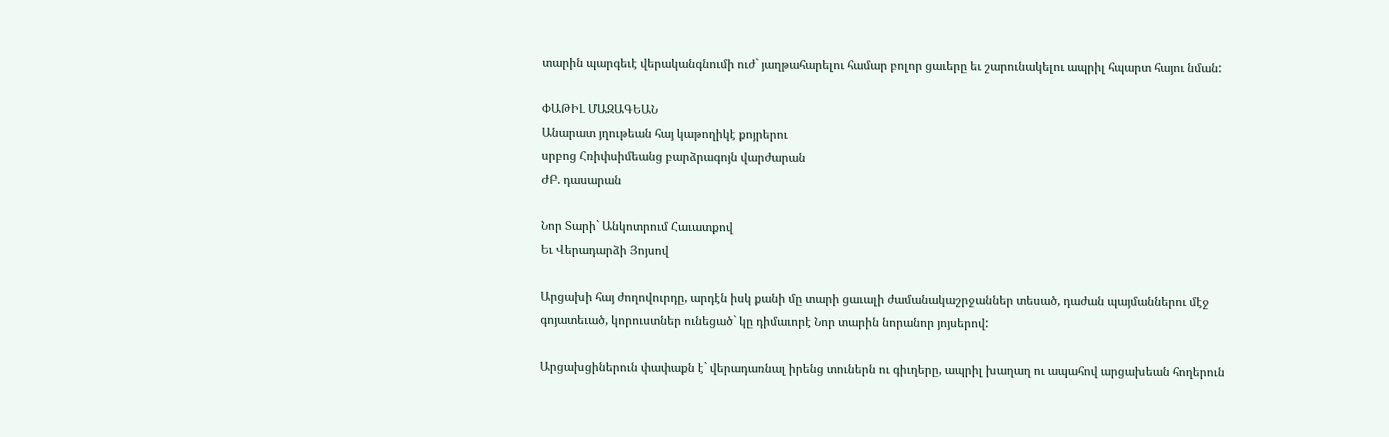տարին պարգեւէ վերականգնումի ուժ` յաղթահարելու համար բոլոր ցաւերը եւ շարունակելու ապրիլ հպարտ հայու նման:

ՓԱԹԻԼ ՄԱԶԱԳԵԱՆ
Անարատ յղութեան հայ կաթողիկէ քոյրերու
սրբոց Հռիփսիմեանց բարձրագոյն վարժարան
ԺԲ. դասարան

Նոր Տարի` Անկոտրում Հաւատքով
Եւ Վերադարձի Յոյսով

Արցախի հայ ժողովուրդը, արդէն իսկ քանի մը տարի ցաւալի ժամանակաշրջաններ տեսած, դաժան պայմաններու մէջ գոյատեւած, կորուստներ ունեցած` կը դիմաւորէ Նոր տարին նորանոր յոյսերով:

Արցախցիներուն փափաքն է` վերադառնալ իրենց տուներն ու գիւղերը, ապրիլ խաղաղ ու ապահով արցախեան հողերուն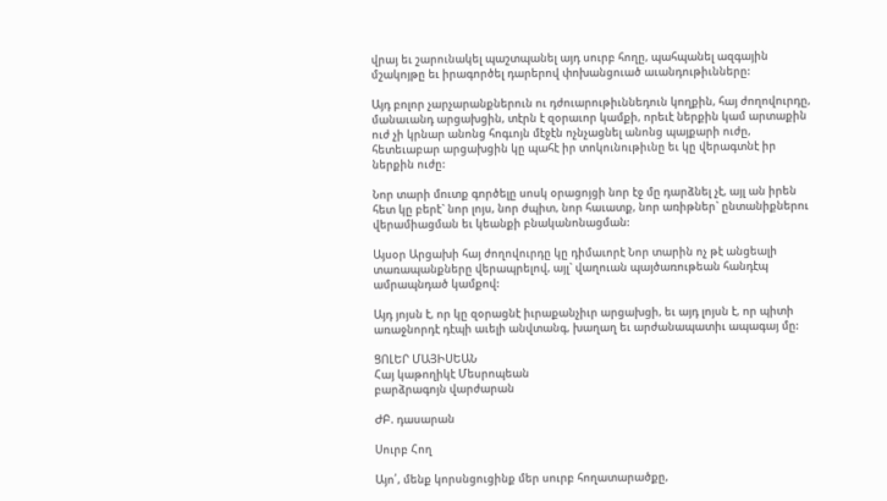վրայ եւ շարունակել պաշտպանել այդ սուրբ հողը, պահպանել ազգային մշակոյթը եւ իրագործել դարերով փոխանցուած աւանդութիւնները:

Այդ բոլոր չարչարանքներուն ու դժուարութիւննեդուն կողքին, հայ ժողովուրդը, մանաւանդ արցախցին, տէրն է զօրաւոր կամքի, որեւէ ներքին կամ արտաքին ուժ չի կրնար անոնց հոգւոյն մէջէն ոչնչացնել անոնց պայքարի ուժը, հետեւաբար արցախցին կը պահէ իր տոկունութիւնը եւ կը վերագտնէ իր ներքին ուժը:

Նոր տարի մուտք գործելը սոսկ օրացոյցի նոր էջ մը դարձնել չէ, այլ ան իրեն հետ կը բերէ` նոր լոյս, նոր ժպիտ, նոր հաւատք, նոր առիթներ` ընտանիքներու վերամիացման եւ կեանքի բնականոնացման:

Այսօր Արցախի հայ ժողովուրդը կը դիմաւորէ Նոր տարին ոչ թէ անցեալի տառապանքները վերապրելով, այլ` վաղուան պայծառութեան հանդէպ ամրապնդած կամքով:

Այդ յոյսն է, որ կը զօրացնէ իւրաքանչիւր արցախցի, եւ այդ լոյսն է, որ պիտի առաջնորդէ դէպի աւելի անվտանգ, խաղաղ եւ արժանապատիւ ապագայ մը:

ՑՈԼԵՐ ՄԱՅԻՍԵԱՆ
Հայ կաթողիկէ Մեսրոպեան
բարձրագոյն վարժարան

ԺԲ. դասարան

Սուրբ Հող

Այո՛, մենք կորսնցուցինք մեր սուրբ հողատարածքը,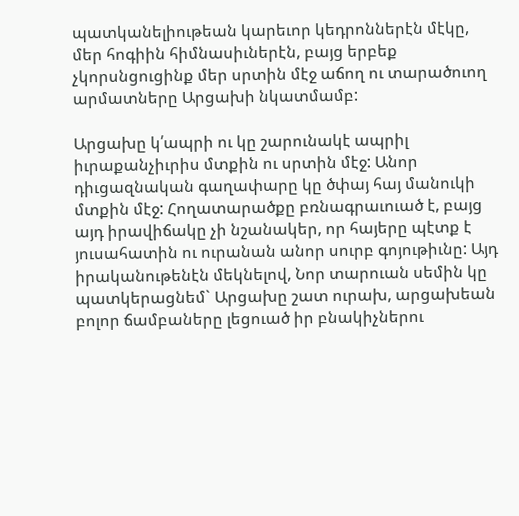պատկանելիութեան կարեւոր կեդրոններէն մէկը, մեր հոգիին հիմնասիւներէն, բայց երբեք չկորսնցուցինք մեր սրտին մէջ աճող ու տարածուող արմատները Արցախի նկատմամբ:

Արցախը կ՛ապրի ու կը շարունակէ ապրիլ իւրաքանչիւրիս մտքին ու սրտին մէջ: Անոր դիւցազնական գաղափարը կը ծփայ հայ մանուկի մտքին մէջ: Հողատարածքը բռնագրաւուած է, բայց այդ իրավիճակը չի նշանակեր, որ հայերը պէտք է յուսահատին ու ուրանան անոր սուրբ գոյութիւնը: Այդ իրականութենէն մեկնելով, Նոր տարուան սեմին կը պատկերացնեմ` Արցախը շատ ուրախ, արցախեան բոլոր ճամբաները լեցուած իր բնակիչներու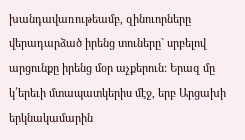խանդավառութեամբ, զինուորները վերադարձած իրենց տուները` սրբելով արցունքը իրենց մօր աչքերուն: Երազ մը կ՛երեւի մտապատկերիս մէջ, երբ Արցախի երկնակամարին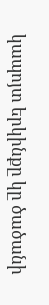կապոյտ երկինքը կը ծածանի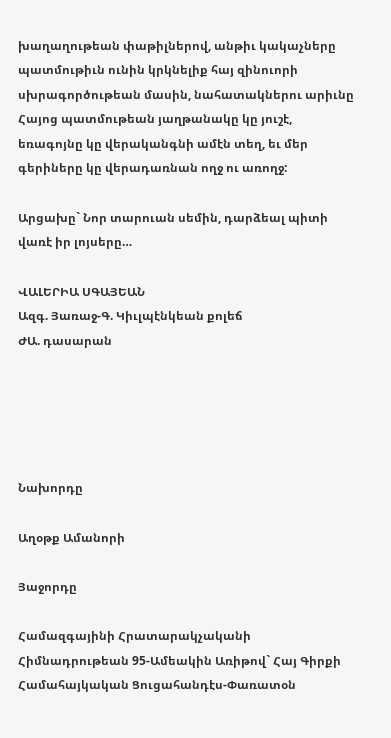խաղաղութեան փաթիլներով, անթիւ կակաչները պատմութիւն ունին կրկնելիք հայ զինուորի սխրագործութեան մասին, նահատակներու արիւնը Հայոց պատմութեան յաղթանակը կը յուշէ, եռագոյնը կը վերականգնի ամէն տեղ, եւ մեր գերիները կը վերադառնան ողջ ու առողջ:

Արցախը` Նոր տարուան սեմին, դարձեալ պիտի վառէ իր լոյսերը…

ՎԱԼԵՐԻԱ ՍԳԱՅԵԱՆ
Ազգ. Յառաջ-Գ. Կիւլպէնկեան քոլեճ
ԺԱ. դասարան





Նախորդը

Աղօթք Ամանորի

Յաջորդը

Համազգայինի Հրատարակչականի Հիմնադրութեան 95-Ամեակին Առիթով` Հայ Գիրքի Համահայկական Ցուցահանդէս-Փառատօն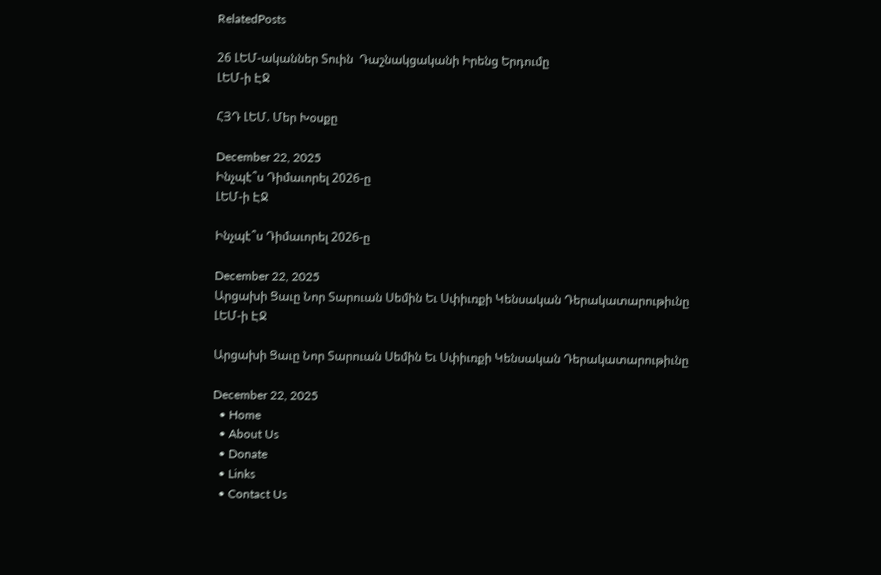RelatedPosts

26 ԼԵՄ-ականներ Տուին  Դաշնակցականի Իրենց Երդումը
ԼԵՄ-ի ԷՋ

ՀՅԴ ԼԵՄ. Մեր Խօսքը

December 22, 2025
Ինչպէ՞ս Դիմաւորել 2026-ը
ԼԵՄ-ի ԷՋ

Ինչպէ՞ս Դիմաւորել 2026-ը

December 22, 2025
Արցախի Ցաւը Նոր Տարուան Սեմին Եւ Սփիւռքի Կենսական Դերակատարութիւնը
ԼԵՄ-ի ԷՋ

Արցախի Ցաւը Նոր Տարուան Սեմին Եւ Սփիւռքի Կենսական Դերակատարութիւնը

December 22, 2025
  • Home
  • About Us
  • Donate
  • Links
  • Contact Us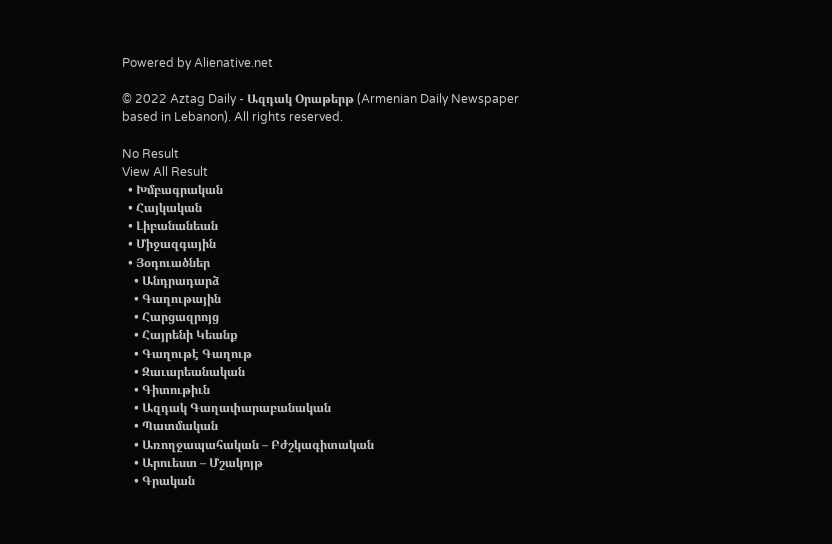Powered by Alienative.net

© 2022 Aztag Daily - Ազդակ Օրաթերթ (Armenian Daily Newspaper based in Lebanon). All rights reserved.

No Result
View All Result
  • Խմբագրական
  • Հայկական
  • Լիբանանեան
  • Միջազգային
  • Յօդուածներ
    • Անդրադարձ
    • Գաղութային
    • Հարցազրոյց
    • Հայրենի Կեանք
    • Գաղութէ Գաղութ
    • Զաւարեանական
    • Գիտութիւն
    • Ազդակ Գաղափարաբանական
    • Պատմական
    • Առողջապահական – Բժշկագիտական
    • Արուեստ – Մշակոյթ
    • Գրական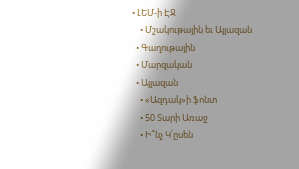• ԼԵՄ-ի ԷՋ
    • Մշակութային եւ Այլազան
  • Գաղութային
  • Մարզական
  • Այլազան
    • «Ազդակ»ի ֆոնտ
    • 50 Տարի Առաջ
    • Ի՞նչ Կ՛ըսեն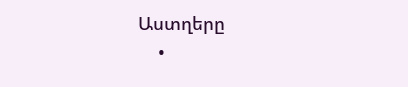Աստղերը
    •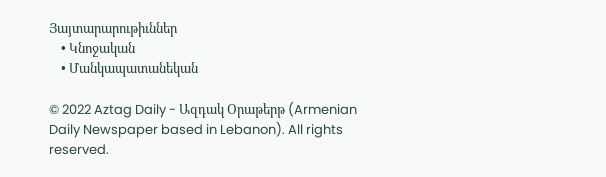Յայտարարութիւններ
    • Կնոջական
    • Մանկապատանեկան

© 2022 Aztag Daily - Ազդակ Օրաթերթ (Armenian Daily Newspaper based in Lebanon). All rights reserved.